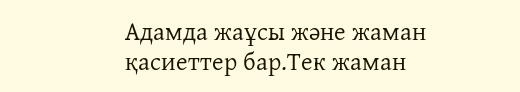Адамда жаұсы жəне жаман қасиеттер бар.Тек жаман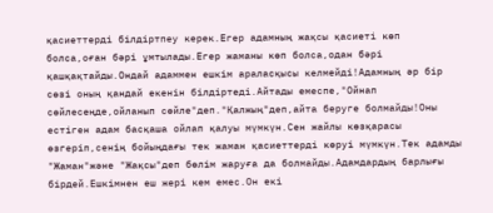қасиеттерді білдіртпеу керек.Егер адамның жақсы қасиеті көп болса,оған бəрі ұмтылады.Егер жаманы көп болса,одан бəрі қашқақтайды.Ондай адаммен ешкім араласқысы келмейді!Адамның əр бір сөзі оның қандай екенін білдіртеді.Айтады емеспе,"Ойнап сөйлесеңде,ойланып сөйле"деп."Қалжың"деп,айта беруге болмайды!Оны естіген адам басқаша ойлап қалуы мүмкүн.Сен жайлы көзқарасы өзгеріп,сенің бойыңдағы тек жаман қасиеттерді көруі мүмкүн.Тек адамды "Жаман"жəне "Жақсы"деп бөлім жаруға да болмайды.Адамдардың барлығы бірдей.Ешкімнен еш жері кем емес.Он екі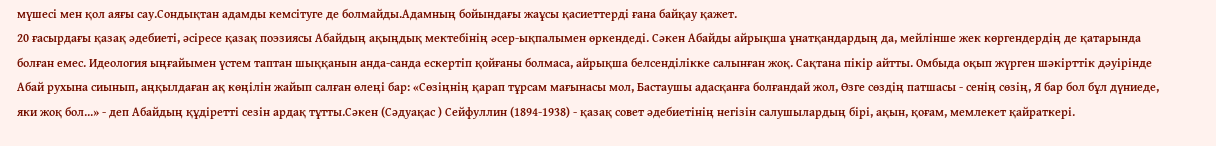мүшесі мен қол аяғы сау.Сондықтан адамды кемсітуге де болмайды.Адамның бойындағы жаұсы қасиеттерді ғана байқау қажет.
20 ғасырдағы қазақ әдебиеті, әсіресе қазақ поэзиясы Абайдың ақыңдық мектебінің әсер-ықпалымен өркендеді. Сәкен Абайды айрықша ұнатқандардың да, мейлінше жек көргендердің де қатарында болған емес. Идеология ыңғайымен үстем таптан шыққанын анда-санда ескертіп қойғаны болмаса, айрықша белсенділікке салынған жоқ. Сақтана пікір айтты. Омбыда оқып жүрген шәкірттік дәуірінде Абай рухына сиынып, аңқылдаған ақ көңілін жайып салған өлеңі бар: «Сөзіңнің қарап тұрсам мағынасы мол, Бастаушы адасқанға болғандай жол, Өзге сөздің патшасы - сенің сөзің, Я бар бол бұл дүниеде, яки жоқ бол...» - деп Абайдың құдіретті сезін ардақ тұтты.Сәкен (Сәдуақас ) Сейфуллин (1894-1938) - қазақ совет әдебиетінің негізін салушылардың бірі, ақын, қоғам, мемлекет қайраткері.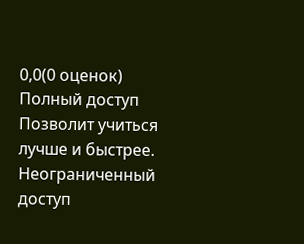0,0(0 оценок)
Полный доступ
Позволит учиться лучше и быстрее. Неограниченный доступ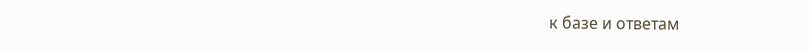к базе и ответам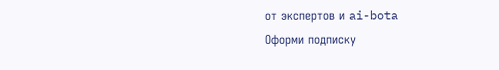от экспертов и ai-bota
Оформи подписку